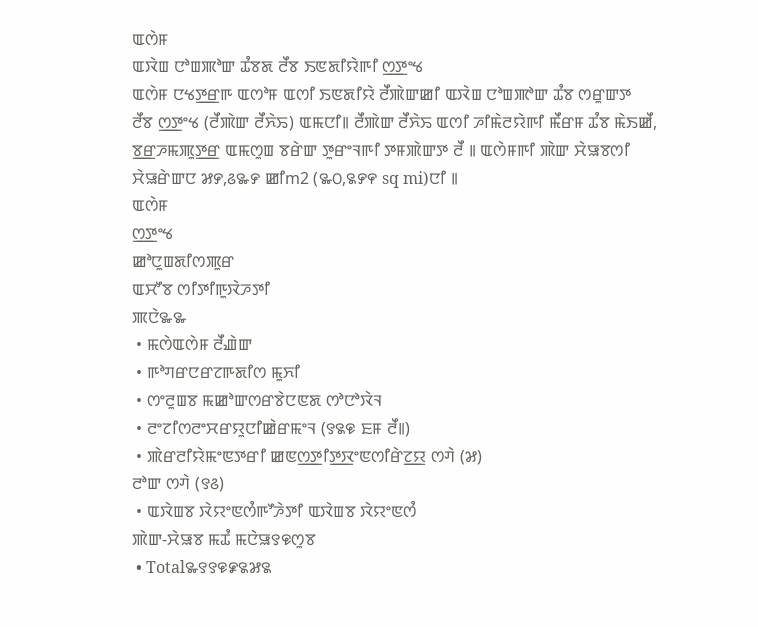ꯑꯁꯥꯝ
ꯑꯋꯥꯡ ꯅꯣꯡꯄꯣꯛ ꯊꯪꯕꯗ ꯂꯩꯕ ꯏꯟꯗꯤꯌꯥꯒꯤ ꯁ꯭ꯇꯦꯠ
ꯑꯁꯥꯝ ꯅꯠꯇ꯭ꯔꯒ ꯑꯁꯣꯝ ꯑꯁꯤ ꯏꯟꯗꯤꯌꯥ ꯂꯩꯄꯥꯛꯀꯤ ꯑꯋꯥꯡ ꯅꯣꯡꯄꯣꯛ ꯊꯪꯕ ꯁꯔꯨꯛꯇ ꯂꯩꯕ ꯁ꯭ꯇꯦꯠ (ꯂꯩꯄꯥꯛ ꯂꯩꯈꯥꯢ) ꯑꯃꯅꯤ꯫ ꯂꯩꯄꯥꯛ ꯂꯩꯈꯥꯢ ꯑꯁꯤ ꯍꯤꯃꯥꯂꯌꯥꯒꯤ ꯃꯩꯔꯝ ꯊꯪꯕ ꯃꯥꯏꯀꯩ, ꯕ꯭ꯔꯍꯃꯄꯨꯇ꯭ꯔ ꯑꯃꯁꯨꯡ ꯕꯔꯥꯛ ꯇꯨꯔꯦꯜꯒꯤ ꯇꯝꯄꯥꯛꯇ ꯂꯩ ꯫ ꯑꯁꯥꯝꯒꯤ ꯄꯥꯛ ꯆꯥꯎꯕꯁꯤ ꯆꯥꯎꯔꯥꯛꯅ ꯷꯸,꯴꯳꯸ ꯀꯤm2 (꯳꯰,꯲꯸꯵ sq mi)ꯅꯤ ꯫
ꯑꯁꯥꯝ
ꯁ꯭ꯇꯦꯠ
ꯀꯣꯅꯨꯡꯗꯤꯁꯄꯨꯔ
ꯑꯆꯧꯕ ꯁꯤꯇꯤꯒꯨꯋꯥꯍꯇꯤ
ꯄꯅꯥ꯳꯳
 • ꯃꯁꯥꯑꯁꯥꯝ ꯂꯩꯉꯥꯛ
 • ꯒꯣꯚꯔꯅꯔꯖꯒꯗꯤꯁ ꯃꯨꯈꯤ
 • ꯁꯦꯂꯨꯡꯕ ꯃꯀꯣꯛꯁꯔꯕꯥꯅꯟꯗ ꯁꯣꯅꯣꯋꯥꯜ
 • ꯂꯦꯖꯤꯁꯂꯦꯆꯔꯌꯨꯅꯤꯀꯥꯔꯃꯦꯜ (꯱꯲꯶ ꯐꯝ ꯂꯩ꯫)
 • ꯄꯥꯔꯂꯤꯌꯥꯃꯦꯟꯇꯔꯤ ꯀꯟꯁ꯭ꯇꯤꯇ꯭ꯋꯦꯟꯁꯤꯔꯥꯖ꯭ꯌ ꯁꯚꯥ (꯷)
ꯂꯣꯛ ꯁꯚꯥ (꯱꯴)
 • ꯑꯋꯥꯡꯕ ꯋꯥꯌꯦꯟꯁꯪꯒꯧꯍꯥꯇꯤ ꯑꯋꯥꯡꯕ ꯋꯥꯌꯦꯟꯁꯪ
ꯄꯥꯛ-ꯆꯥꯎꯕ ꯃꯊꯪ ꯃꯅꯥꯎ꯱꯶ꯁꯨꯕ
 • Total꯳꯱꯱꯶꯹꯲꯷꯲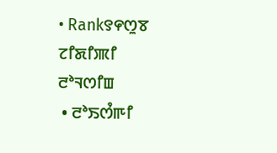• Rank꯱꯵ꯁꯨꯕ
ꯖꯤꯗꯤꯄꯤ
ꯂꯣꯜꯁꯤꯡ
 • ꯂꯣꯏꯁꯪꯒꯤ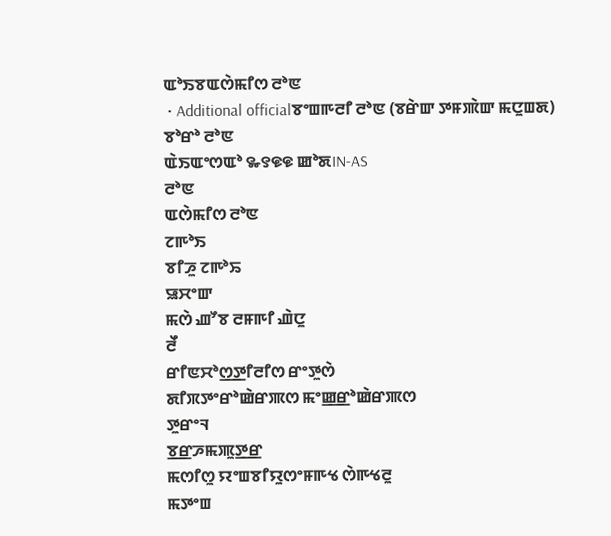ꯑꯣꯏꯕꯑꯁꯥꯃꯤꯁ ꯂꯣꯟ
 • Additional officialꯕꯦꯡꯒꯂꯤ ꯂꯣꯟ (ꯕꯔꯥꯛ ꯇꯝꯄꯥꯛ ꯃꯅꯨꯡꯗ)
ꯕꯣꯔꯣ ꯂꯣꯟ
ꯑꯥꯏꯑꯦꯁꯑꯣ ꯳꯱꯶꯶ ꯀꯣꯗIN-AS
ꯂꯣꯟ
ꯑꯁꯥꯃꯤꯁ ꯂꯣꯟ
ꯖꯒꯣꯏ
ꯕꯤꯍꯨ ꯖꯒꯣꯢ
ꯎꯆꯦꯛ
ꯃꯁꯥ ꯉꯧꯕ ꯂꯝꯒꯤ ꯉꯥꯅꯨ
ꯂꯩ
ꯔꯤꯟꯆꯣꯁ꯭ꯇꯤꯂꯤꯁ ꯔꯦꯇꯨꯁꯥ
ꯗꯤꯞꯇꯦꯔꯣꯀꯥꯔꯄꯁ ꯃꯦꯀ꯭ꯔꯣꯀꯥꯔꯄꯁ
ꯇꯨꯔꯦꯜ
ꯕ꯭ꯔꯍꯃꯄꯨꯇ꯭ꯔ
ꯃꯁꯤꯁꯨ ꯌꯦꯡꯕꯤꯌꯨꯁꯦꯝꯒꯠ ꯁꯥꯒꯠꯂꯨ
ꯃꯇꯦꯡ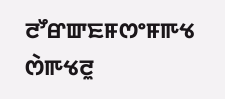ꯂꯧꯔꯛꯐꯝꯁꯦꯝꯒꯠ ꯁꯥꯒꯠꯂꯨ